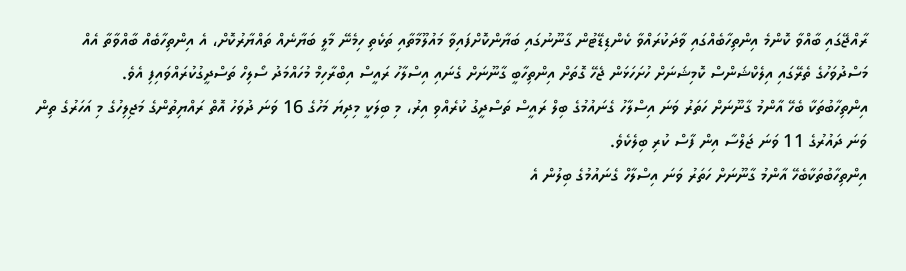ރާއްޖޭގައި ބާއްވާ ކޮންމެ އިންތިހާބެއްގައި ވާދަކުރައްވާ ކެންޑިޑޭޓުން ގާނޫނުގައި ބަޔާންކޮށްފައިވާ މައުލޫމާތާއި ތަކެތި ހިމެނޭ މާލީ ބަޔާނެއް ތައްޔާރުކޮށް، އެ އިންތިހާބެއް ބާއްވާތާ އެއް މަސްދުވަހުގެ ތެރޭގައި އިލެކްޝަންސް ކޮމިޝަނަށް ހުށަހަޅަން ޖެހޭ ގޮތަށް އިންތިހާބީ ގާނޫނަށް ގެނައި އިސްލާހު ރައީސް އިބްރާހިމް މުހައްމަދު ސޯލިހް ތަސްދީގުކުރައްވައިފި އެވެ.
އިންތިހާބުތަކާ ބެހޭ އާންމު ގާނޫނަށް ހަތަރު ވަނަ އިސްލާހު ގެނައުމުގެ ބިލް ރައީސް ތަސްދީގު ކުރެއްވި އިރު، މި ބިލަކީ މިދިޔަ މަހުގެ 16 ވަނަ ދުވަހު އޮތް ރައްޔިތުންގެ މަޖިލިހުގެ މި އަހަރުގެ ތިން ވަނަ ދައުރުގެ 11 ވަނަ ޖަލްސާ އިން ފާސް ކުރި ބިލެކެވެ.
އިންތިހާބުތަކާބެހޭ އާންމު ގާނޫނަށް ހަތަރު ވަނަ އިސްލާހް ގެނައުމުގެ ބިލުން އެ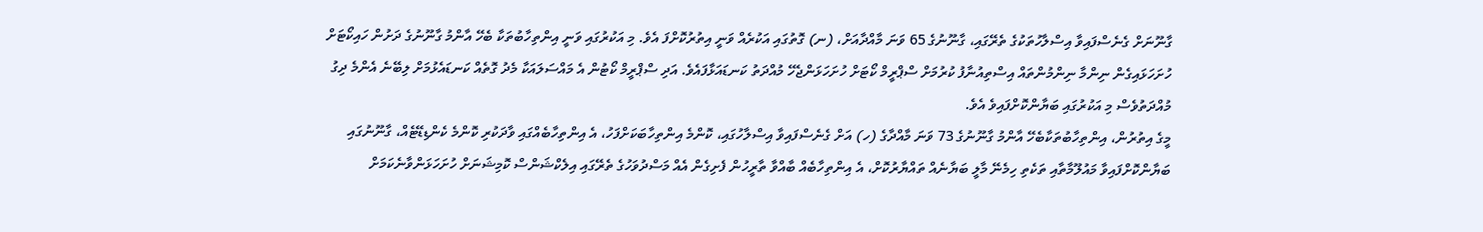ގާނޫނަށް ގެނެސްފައިވާ އިސްލާހުތަކުގެ ތެރޭގައި، ގާނޫނުގެ 65 ވަނަ މާއްދާއަށް، (ނ) ގޮތުގައި އަކުރެއް ވަނީ އިތުރުކޮށްފަ އެވެ. މި އަކުރުގައި ވަނީ އިންތިހާބުތަކާ ބެހޭ އާންމު ގާނޫނުގެ ދަށުން ހައިކޯޓަށް ހުށަހަޅައިގެން ނިންމާ ނިންމުންތައް އިސްތިއުނާފު ކުރުމަށް ސްޕްރީމް ކޯޓަށް ހުށަހަޅަންޖެހޭ މުއްދަތު ކަނޑައަޅާފައެވެ. އަދި ސްޕްރީމް ކޯޓުން އެ މައްސަލައަކާ މެދު ގޮތެއް ކަނޑައެޅުމަށް ލިބޭނެ އެންމެ ދިގު މުއްދަތުވެސް މި އަކުރުގައި ބަޔާންކޮށްފައިވެ އެވެ.
މީގެ އިތުރުން، އިންތިހާބުތަކާބެހޭ އާންމު ގާނޫނުގެ 73 ވަނަ މާއްދާގެ (ހ) އަށް ގެނެސްފައިވާ އިސްލާހުގައި، ކޮންމެ އިންތިހާބަކަށްފަހު، އެ އިންތިހާބެއްގައި ވާދަކުރި ކޮންމެ ކެންޑިޑޭޓެއް، ގާނޫނުގައި ބަޔާންކޮށްފައިވާ މައުލޫމާތާއި ތަކެތި ހިމެނޭ މާލީ ބަޔާނެއް ތައްޔާރުކޮށް، އެ އިންތިހާބެއް ބާއްވާ ތާރީހުން ފެށިގެން އެއް މަސްދުވަހުގެ ތެރޭގައި އިލެކްޝަންސް ކޮމިޝަނަށް ހުށަހަޅަންވާނެކަމަށް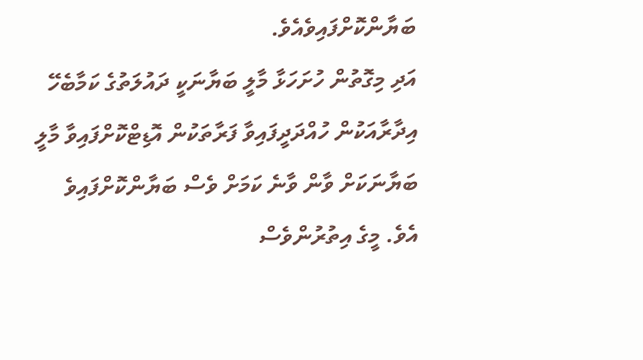ބަޔާންކޮށްފައިވެއެވެ.
އަދި މިގޮތުން ހުށަހަޅާ މާލީ ބަޔާނަކީ ދައުލަތުގެ ކަމާބެހޭ އިދާރާއަކުން ހުއްދަދީފައިވާ ފަރާތަކުން އޮޑިޓްކޮށްފައިވާ މާލީ ބަޔާނަކަށް ވާން ވާނެ ކަމަށް ވެސް ބަޔާންކޮށްފައިވެ އެވެ. މީގެ އިތުރުންވެސް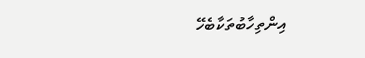އިންތިހާބުތަކާބެހޭ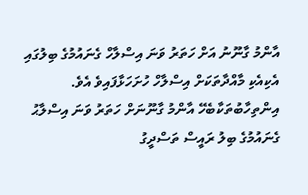އާންމު ގާނޫނު އަށް ހަތަރު ވަނަ އިސްލާހް ގެނައުމުގެ ބިލުގައި އެކިއެކި މާއްދާތަކަށް އިސްލާހް ހުށަހަޅާފައިވެ އެވެ.
އިންތިހާބުތަކާބެހޭ އާންމު ގާނޫނަށް ހަތަރު ވަނަ އިސްލާޙު ގެނައުމުގެ ބިލު ރައީސް ތަސްދީގު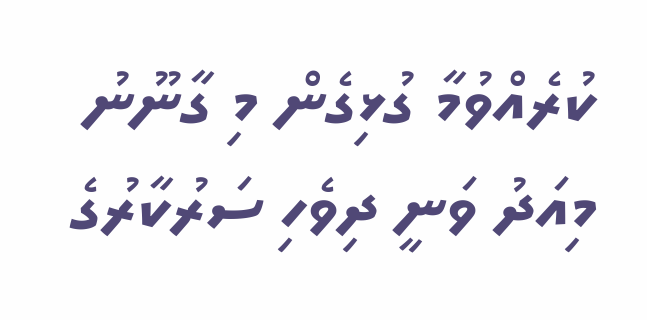ކުރެއްވުމާ ގުޅިގެން މި ގާނޫނު މިއަދު ވަނީ ދިވެހި ސަރުކާރުގެ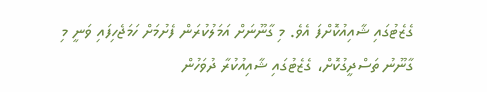ގެޒެޓުގައި ޝާއިއުކޮށްފަ އެވެ. މި ގާނޫނަށް އަމަލުކުރަން ފެށުމަށް ހަމަޖެހިފައި ވަނީ މި ގާނޫނު ތަސްދީގުކޮށް، ގެޒެޓުގައި ޝާއިއުކުރާ ދުވަހުން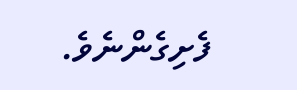ފެށިގެންނެވެ.